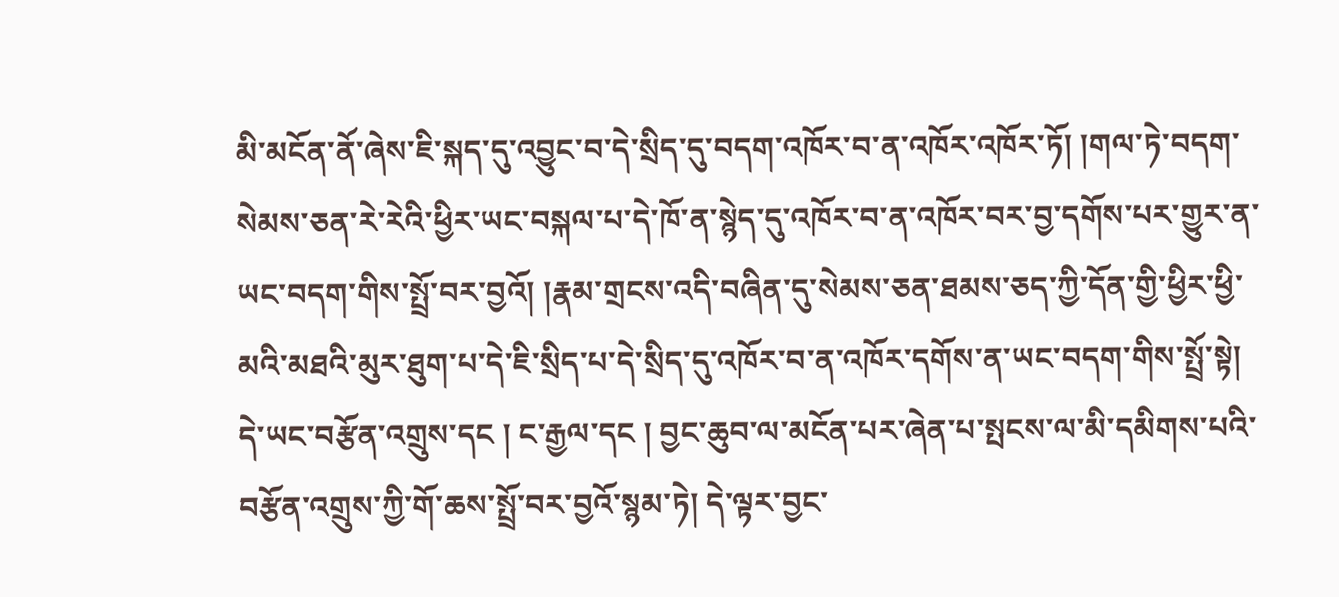མི་མངོན་ནོ་ཞེས་ཇི་སྐད་དུ་འབྱུང་བ་དེ་སྲིད་དུ་བདག་འཁོར་བ་ན་འཁོར་འཁོར་ཏོ། །གལ་ཏེ་བདག་སེམས་ཅན་རེ་རེའི་ཕྱིར་ཡང་བསྐལ་པ་དེ་ཁོ་ན་སྙེད་དུ་འཁོར་བ་ན་འཁོར་བར་བྱ་དགོས་པར་གྱུར་ན་ཡང་བདག་གིས་སྤྲོ་བར་བྱའོ། །རྣམ་གྲངས་འདི་བཞིན་དུ་སེམས་ཅན་ཐམས་ཅད་ཀྱི་དོན་གྱི་ཕྱིར་ཕྱི་མའི་མཐའི་མུར་ཐུག་པ་དེ་ཇི་སྲིད་པ་དེ་སྲིད་དུ་འཁོར་བ་ན་འཁོར་དགོས་ན་ཡང་བདག་གིས་སྤྲོ་སྟེ། དེ་ཡང་བརྩོན་འགྲུས་དང ། ང་རྒྱལ་དང ། བྱང་ཆུབ་ལ་མངོན་པར་ཞེན་པ་སྤངས་ལ་མི་དམིགས་པའི་བརྩོན་འགྲུས་ཀྱི་གོ་ཆས་སྤྲོ་བར་བྱའོ་སྙམ་ཏེ། དེ་ལྟར་བྱང་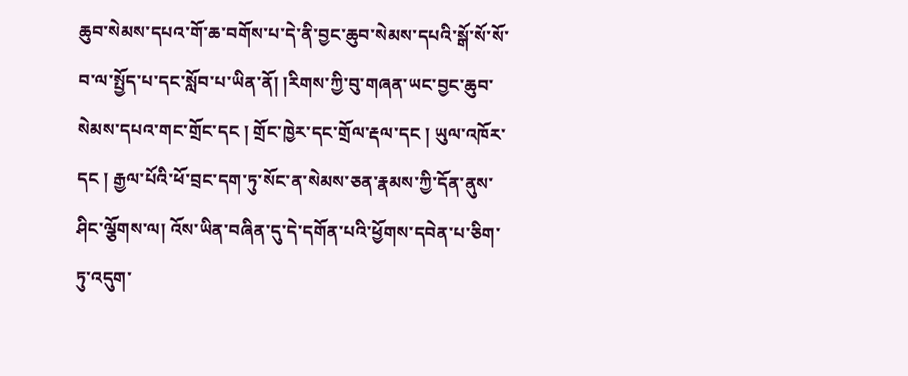ཆུབ་སེམས་དཔའ་གོ་ཆ་བགོས་པ་དེ་ནི་བྱང་ཆུབ་སེམས་དཔའི་སྒོ་སོ་སོ་བ་ལ་སྤྱོད་པ་དང་སློབ་པ་ཡིན་ནོ། །རིགས་ཀྱི་བུ་གཞན་ཡང་བྱང་ཆུབ་སེམས་དཔའ་གང་གྲོང་དང ། གྲོང་ཁྱེར་དང་གྲོལ་རྡལ་དང ། ཡུལ་འཁོར་དང ། རྒྱལ་པོའི་ཕོ་བྲང་དག་ཏུ་སོང་ན་སེམས་ཅན་རྣམས་ཀྱི་དོན་ནུས་ཤིང་ལྕོགས་ལ། འོས་ཡིན་བཞིན་དུ་དེ་དགོན་པའི་ཕྱོགས་དབེན་པ་ཅིག་ཏུ་འདུག་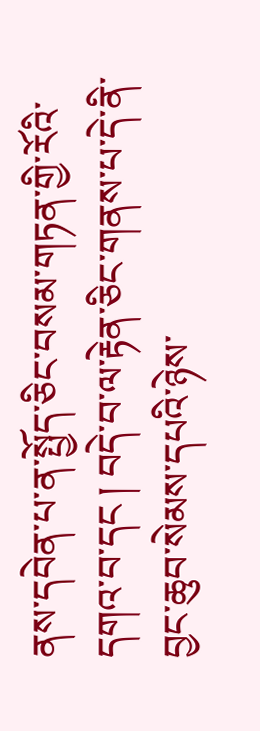ནས་དབེན་པ་ན་སྤྱོད་ཅིང་བསམ་གཏན་གྱི་རོའི་དགའ་བ་དང ། བདེ་བ་ལ་རྟེན་ཅིང་གནས་པ་དེ་ནི་བྱང་ཆུབ་སེམས་དཔའི་ཉེས་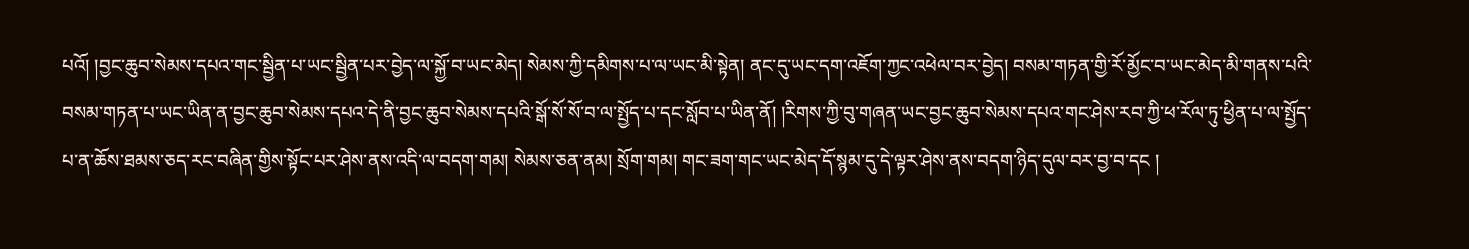པའོ། །བྱང་ཆུབ་སེམས་དཔའ་གང་སྦྱིན་པ་ཡང་སྦྱིན་པར་བྱེད་ལ་སྐྱོ་བ་ཡང་མེད། སེམས་ཀྱི་དམིགས་པ་ལ་ཡང་མི་སྟེན། ནང་དུ་ཡང་དག་འཇོག་ཀྱང་འཕེལ་བར་བྱེད། བསམ་གཏན་གྱི་རོ་མྱོང་བ་ཡང་མེད་མི་གནས་པའི་བསམ་གཏན་པ་ཡང་ཡིན་ན་བྱང་ཆུབ་སེམས་དཔའ་དེ་ནི་བྱང་ཆུབ་སེམས་དཔའི་སྒོ་སོ་སོ་བ་ལ་སྤྱོད་པ་དང་སློབ་པ་ཡིན་ནོ། །རིགས་ཀྱི་བུ་གཞན་ཡང་བྱང་ཆུབ་སེམས་དཔའ་གང་ཤེས་རབ་ཀྱི་ཕ་རོལ་ཏུ་ཕྱིན་པ་ལ་སྤྱོད་པ་ན་ཆོས་ཐམས་ཅད་རང་བཞིན་གྱིས་སྟོང་པར་ཤེས་ནས་འདི་ལ་བདག་གམ། སེམས་ཅན་ནམ། སྲོག་གམ། གང་ཟག་གང་ཡང་མེད་དོ་སྙམ་དུ་དེ་ལྟར་ཤེས་ནས་བདག་ཉིད་དུལ་བར་བྱ་བ་དང །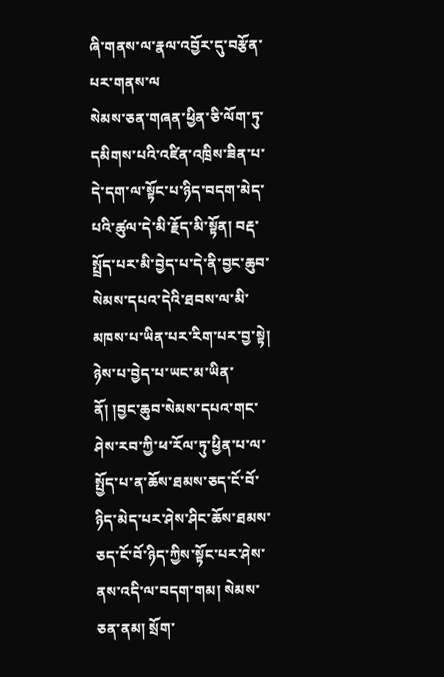ཞི་གནས་ལ་རྣལ་འབྱོར་དུ་བརྩོན་པར་གནས་ལ
སེམས་ཅན་གཞན་ཕྱིན་ཅི་ལོག་ཏུ་དམིགས་པའི་འཛིན་འཁྲིས་ཟིན་པ་དེ་དག་ལ་སྟོང་པ་ཉིད་བདག་མེད་པའི་ཚུལ་དེ་མི་རྗོད་མི་སྟོན། བརྡ་སྤྲོད་པར་མི་བྱེད་པ་དེ་ནི་བྱང་ཆུབ་སེམས་དཔའ་དེའི་ཐབས་ལ་མི་མཁས་པ་ཡིན་པར་རིག་པར་བྱ་སྟེ། ཉེས་པ་བྱེད་པ་ཡང་མ་ཡིན་ནོ། །བྱང་ཆུབ་སེམས་དཔའ་གང་ཤེས་རབ་ཀྱི་ཕ་རོལ་ཏུ་ཕྱིན་པ་ལ་སྤྱོད་པ་ན་ཆོས་ཐམས་ཅད་ངོ་བོ་ཉིད་མེད་པར་ཤེས་ཤིང་ཆོས་ཐམས་ཅད་ངོ་བོ་ཉིད་ཀྱིས་སྟོང་པར་ཤེས་ནས་འདི་ལ་བདག་གམ། སེམས་ཅན་ནམ། སྲོག་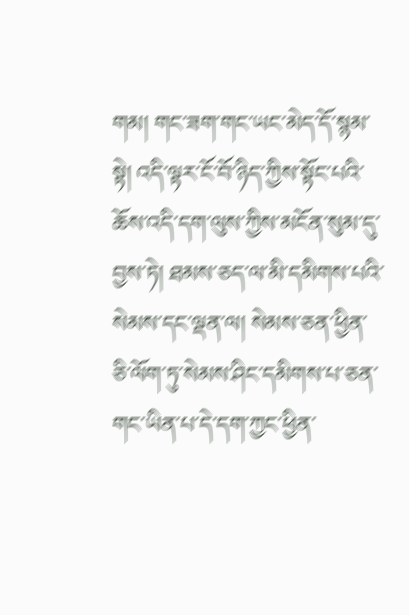གམ། གང་ཟག་གང་ཡང་མེད་དོ་སྙམ་སྟེ། འདི་ལྟར་ངོ་བོ་ཉིད་ཀྱིས་སྟོང་པའི་ཆོས་འདི་དག་ལུས་ཀྱིས་མངོན་སུམ་དུ་བྱས་ཏེ། ཐམས་ཅད་ལ་མི་དམིགས་པའི་སེམས་དང་ལྡན་ལ། སེམས་ཅན་ཕྱིན་ཅི་ལོག་ཏུ་སེམས་ཤིང་དམིགས་པ་ཅན་གང་ཡིན་པ་དེ་དག་ཀྱང་ཕྱིན་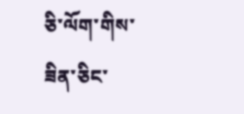ཅི་ལོག་གིས་ཟིན་ཅིང་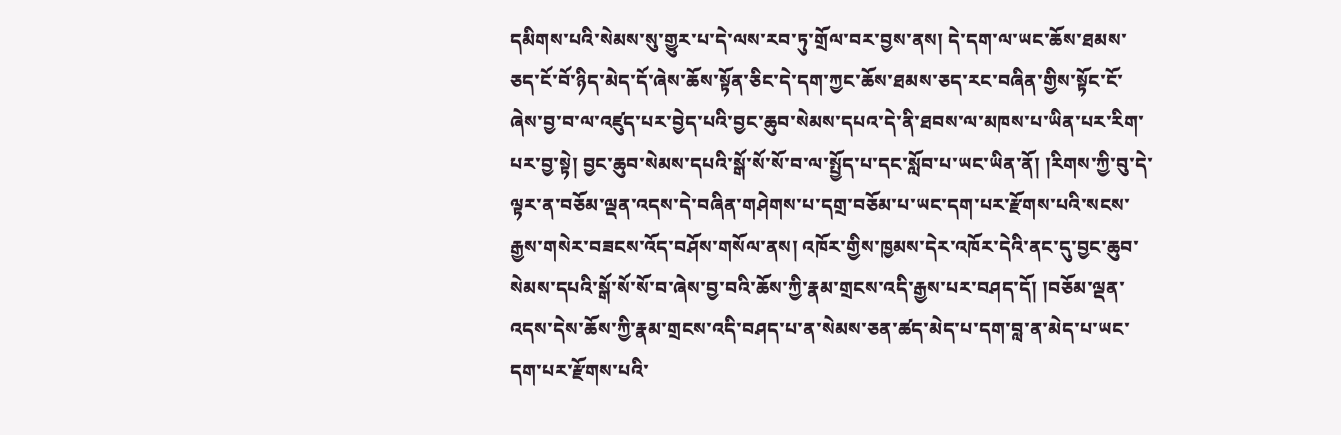དམིགས་པའི་སེམས་སུ་གྱུར་པ་དེ་ལས་རབ་ཏུ་གྲོལ་བར་བྱས་ནས། དེ་དག་ལ་ཡང་ཆོས་ཐམས་ཅད་ངོ་བོ་ཉིད་མེད་དོ་ཞེས་ཆོས་སྟོན་ཅིང་དེ་དག་ཀྱང་ཆོས་ཐམས་ཅད་རང་བཞིན་གྱིས་སྟོང་ངོ་ཞེས་བྱ་བ་ལ་འཛུད་པར་བྱེད་པའི་བྱང་ཆུབ་སེམས་དཔའ་དེ་ནི་ཐབས་ལ་མཁས་པ་ཡིན་པར་རིག་པར་བྱ་སྟེ། བྱང་ཆུབ་སེམས་དཔའི་སྒོ་སོ་སོ་བ་ལ་སྤྱོད་པ་དང་སློབ་པ་ཡང་ཡིན་ནོ། །རིགས་ཀྱི་བུ་དེ་ལྟར་ན་བཅོམ་ལྡན་འདས་དེ་བཞིན་གཤེགས་པ་དགྲ་བཅོམ་པ་ཡང་དག་པར་རྫོགས་པའི་སངས་རྒྱས་གསེར་བཟངས་འོད་བཤོས་གསོལ་ནས། འཁོར་གྱིས་ཁྱམས་དེར་འཁོར་དེའི་ནང་དུ་བྱང་ཆུབ་སེམས་དཔའི་སྒོ་སོ་སོ་བ་ཞེས་བྱ་བའི་ཆོས་ཀྱི་རྣམ་གྲངས་འདི་རྒྱས་པར་བཤད་དོ། །བཅོམ་ལྡན་འདས་དེས་ཆོས་ཀྱི་རྣམ་གྲངས་འདི་བཤད་པ་ན་སེམས་ཅན་ཚད་མེད་པ་དག་བླ་ན་མེད་པ་ཡང་དག་པར་རྫོགས་པའི་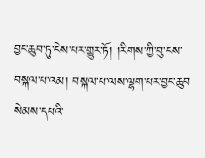བྱང་ཆུབ་ཏུ་ངེས་པར་གྱུར་ཏོ། །རིགས་ཀྱི་བུ་ངས་བསྐལ་པ་འམ། བསྐལ་པ་ལས་ལྷག་པར་བྱང་ཆུབ
སེམས་དཔའི་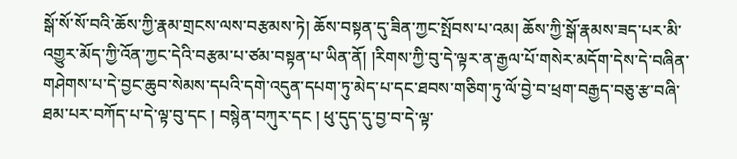སྒོ་སོ་སོ་བའི་ཆོས་ཀྱི་རྣམ་གྲངས་ལས་བརྩམས་ཏེ། ཆོས་བསྟན་དུ་ཟིན་ཀྱང་སྤོབས་པ་འམ། ཆོས་ཀྱི་སྒོ་རྣམས་ཟད་པར་མི་འགྱུར་མོད་ཀྱི་འོན་ཀྱང་དེའི་བརྩམ་པ་ཙམ་བསྟན་པ་ཡིན་ནོ། །རིགས་ཀྱི་བུ་དེ་ལྟར་ན་རྒྱལ་པོ་གསེར་མདོག་དེས་དེ་བཞིན་གཤེགས་པ་དེ་བྱང་ཆུབ་སེམས་དཔའི་དགེ་འདུན་དཔག་ཏུ་མེད་པ་དང་ཐབས་གཅིག་ཏུ་ལོ་བྱེ་བ་ཕྲག་བརྒྱད་བཅུ་རྩ་བཞི་ཐམ་པར་བཀོད་པ་དེ་ལྟ་བུ་དང ། བསྙེན་བཀུར་དང ། ཕུ་དུད་དུ་བྱ་བ་དེ་ལྟ་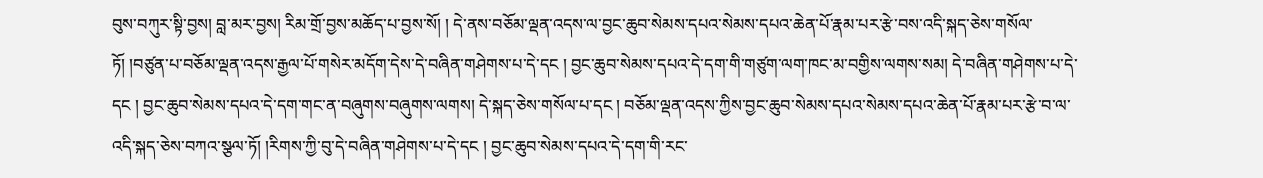བུས་བཀུར་སྟི་བྱས། བླ་མར་བྱས། རིམ་གྲོ་བྱས་མཆོད་པ་བྱས་སོ། ། དེ་ནས་བཅོམ་ལྡན་འདས་ལ་བྱང་ཆུབ་སེམས་དཔའ་སེམས་དཔའ་ཆེན་པོ་རྣམ་པར་རྩེ་བས་འདི་སྐད་ཅེས་གསོལ་ཏོ། །བཙུན་པ་བཅོམ་ལྡན་འདས་རྒྱལ་པོ་གསེར་མདོག་དེས་དེ་བཞིན་གཤེགས་པ་དེ་དང ། བྱང་ཆུབ་སེམས་དཔའ་དེ་དག་གི་གཙུག་ལག་ཁང་མ་བགྱིས་ལགས་སམ། དེ་བཞིན་གཤེགས་པ་དེ་དང ། བྱང་ཆུབ་སེམས་དཔའ་དེ་དག་གང་ན་བཞུགས་བཞུགས་ལགས། དེ་སྐད་ཅེས་གསོལ་པ་དང ། བཅོམ་ལྡན་འདས་ཀྱིས་བྱང་ཆུབ་སེམས་དཔའ་སེམས་དཔའ་ཆེན་པོ་རྣམ་པར་རྩེ་བ་ལ་འདི་སྐད་ཅེས་བཀའ་སྩལ་ཏོ། །རིགས་ཀྱི་བུ་དེ་བཞིན་གཤེགས་པ་དེ་དང ། བྱང་ཆུབ་སེམས་དཔའ་དེ་དག་གི་རང་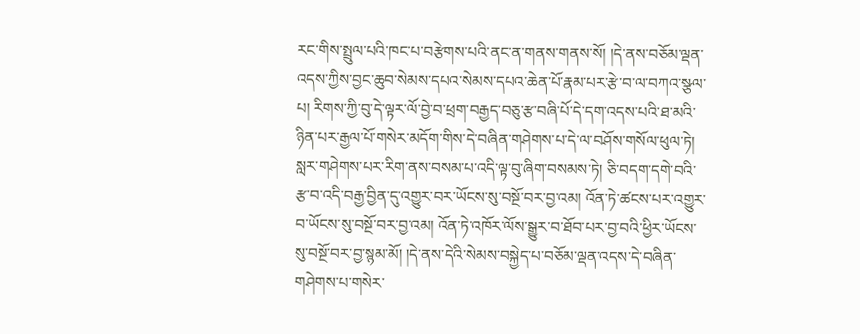རང་གིས་སྤྲུལ་པའི་ཁང་པ་བརྩེགས་པའི་ནང་ན་གནས་གནས་སོ། །དེ་ནས་བཅོམ་ལྡན་འདས་ཀྱིས་བྱང་ཆུབ་སེམས་དཔའ་སེམས་དཔའ་ཆེན་པོ་རྣམ་པར་རྩེ་བ་ལ་བཀའ་སྩལ་པ། རིགས་ཀྱི་བུ་དེ་ལྟར་ལོ་བྱེ་བ་ཕྲག་བརྒྱད་བཅུ་རྩ་བཞི་པོ་དེ་དག་འདས་པའི་ཐ་མའི་ཉིན་པར་རྒྱལ་པོ་གསེར་མདོག་གིས་དེ་བཞིན་གཤེགས་པ་དེ་ལ་བཤོས་གསོལ་ཕུལ་ཏེ། སླར་གཤེགས་པར་རིག་ནས་བསམ་པ་འདི་ལྟ་བུ་ཞིག་བསམས་ཏེ། ཅི་བདག་དགེ་བའི་རྩ་བ་འདི་བརྒྱ་བྱིན་དུ་འགྱུར་བར་ཡོངས་སུ་བསྔོ་བར་བྱ་འམ། འོན་ཏེ་ཚངས་པར་འགྱུར་བ་ཡོངས་སུ་བསྔོ་བར་བྱ་འམ། འོན་ཏེ་འཁོར་ལོས་སྒྱུར་བ་ཐོབ་པར་བྱ་བའི་ཕྱིར་ཡོངས་སུ་བསྔོ་བར་བྱ་སྙམ་མོ། །དེ་ནས་དེའི་སེམས་བསྐྱེད་པ་བཅོམ་ལྡན་འདས་དེ་བཞིན་གཤེགས་པ་གསེར་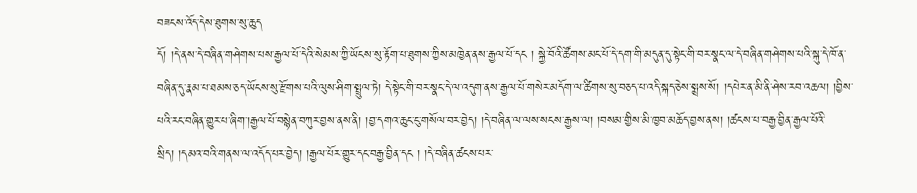བཟངས་འོད་དེས་ཐུགས་སུ་ཆུད
དོ། །དེ་ནས་དེ་བཞིན་གཤེགས་པས་རྒྱལ་པོ་དེའི་སེམས་ཀྱི་ཡོངས་སུ་རྟོག་པ་ཐུགས་ཀྱིས་མཁྱེན་ནས་རྒྱལ་པོ་དང ། སྐྱེ་བོའི་ཚོགས་མང་པོ་དེ་དག་གི་མདུན་དུ་སྟེང་གི་བར་སྣང་ལ་དེ་བཞིན་གཤེགས་པའི་སྐུ་དེ་ཁོ་ན་བཞིན་དུ་རྣམ་པ་ཐམས་ཅད་ཡོངས་སུ་རྫོགས་པའི་ལུས་ཤིག་སྤྲུལ་ཏེ། དེ་སྟེང་གི་བར་སྣང་དེ་ལ་འདུག་ནས་རྒྱལ་པོ་གསེར་མདོག་ལ་ཚིགས་སུ་བཅད་པ་འདི་སྐད་ཅེས་སྨྲས་སོ། །དཔེར་ན་མི་ནི་ཤེས་རབ་འཆལ། །བྱིས་པའི་རང་བཞིན་གྱུར་པ་ཞིག་།རྒྱལ་པོ་བསྙེན་བཀུར་བྱས་ནས་ནི། །བྱ་དགའ་ཆུང་ངུ་གསོལ་བར་བྱེད། །དེ་བཞིན་ལ་ལས་སངས་རྒྱས་ལ། །བསམ་གྱིས་མི་ཁྱབ་མཆོད་བྱས་ནས། །ཚངས་པ་བརྒྱ་བྱིན་རྒྱལ་པོའི་སྲིད། །དམའ་བའི་གནས་ལ་འདོད་པར་བྱེད། །རྒྱལ་པོར་གྱུར་དང་བརྒྱ་བྱིན་དང ། །དེ་བཞིན་ཚངས་པར་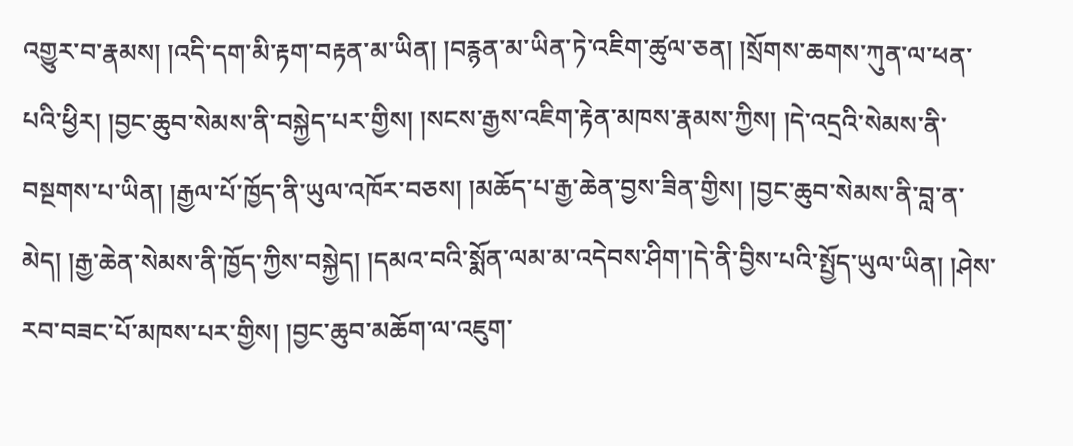འགྱུར་བ་རྣམས། །འདི་དག་མི་རྟག་བརྟན་མ་ཡིན། །བརྙན་མ་ཡིན་ཏེ་འཇིག་ཚུལ་ཅན། །སྲོགས་ཆགས་ཀུན་ལ་ཕན་པའི་ཕྱིར། །བྱང་ཆུབ་སེམས་ནི་བསྐྱེད་པར་གྱིས། །སངས་རྒྱས་འཇིག་རྟེན་མཁས་རྣམས་ཀྱིས། །དེ་འདྲའི་སེམས་ནི་བསྔགས་པ་ཡིན། །རྒྱལ་པོ་ཁྱོད་ནི་ཡུལ་འཁོར་བཅས། །མཆོད་པ་རྒྱ་ཆེན་བྱས་ཟིན་གྱིས། །བྱང་ཆུབ་སེམས་ནི་བླ་ན་མེད། །རྒྱ་ཆེན་སེམས་ནི་ཁྱོད་ཀྱིས་བསྐྱེད། །དམའ་བའི་སྨོན་ལམ་མ་འདེབས་ཤིག་།དེ་ནི་བྱིས་པའི་སྤྱོད་ཡུལ་ཡིན། །ཤེས་རབ་བཟང་པོ་མཁས་པར་གྱིས། །བྱང་ཆུབ་མཆོག་ལ་འཇུག་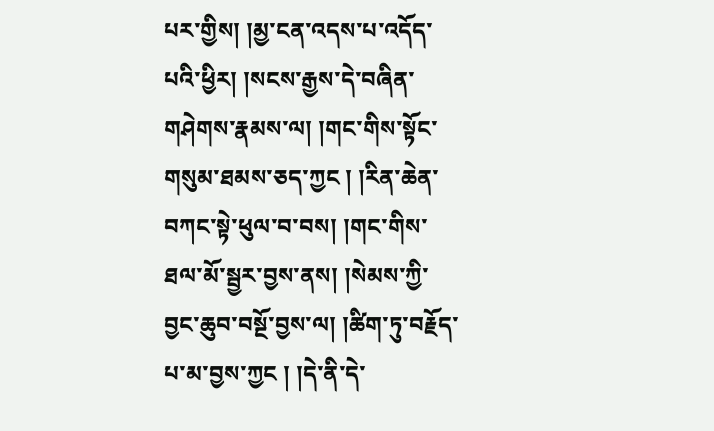པར་གྱིས། །མྱ་ངན་འདས་པ་འདོད་པའི་ཕྱིར། །སངས་རྒྱས་དེ་བཞིན་གཤེགས་རྣམས་ལ། །གང་གིས་སྟོང་གསུམ་ཐམས་ཅད་ཀྱང ། །རིན་ཆེན་བཀང་སྟེ་ཕུལ་བ་བས། །གང་གིས་ཐལ་མོ་སྦྱར་བྱས་ནས། །སེམས་ཀྱི་བྱང་ཆུབ་བསྔོ་བྱས་ལ། །ཚིག་ཏུ་བརྗོད་པ་མ་བྱས་ཀྱང ། །དེ་ནི་དེ་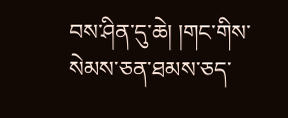བས་ཤིན་དུ་ཆེ། །གང་གིས་སེམས་ཅན་ཐམས་ཅད་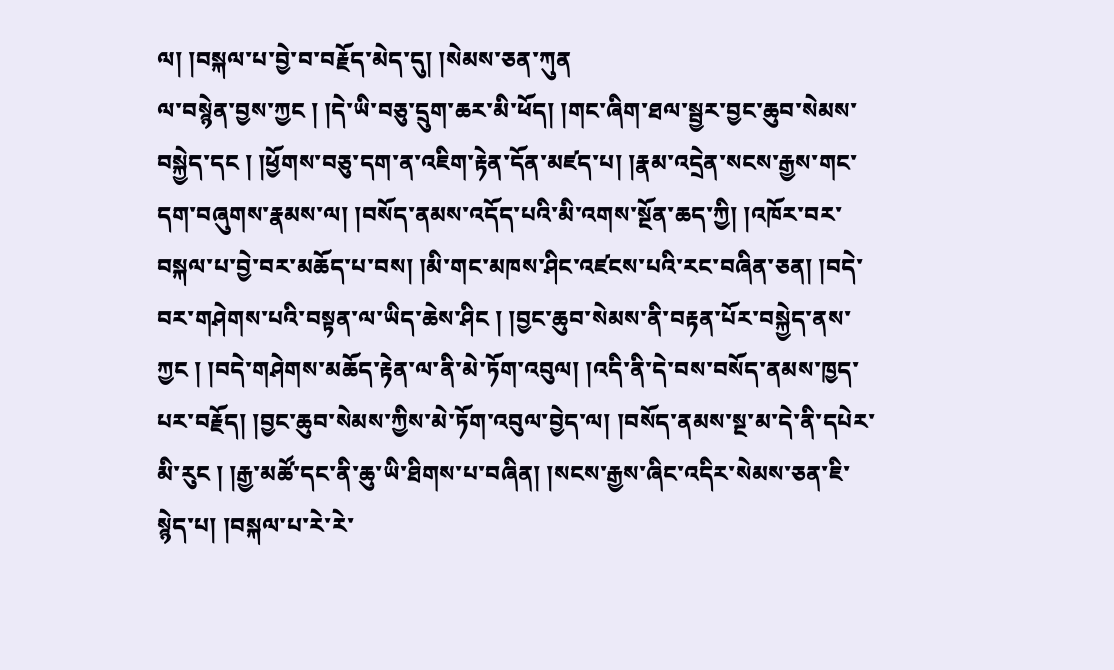ལ། །བསྐལ་པ་བྱེ་བ་བརྗོད་མེད་དུ། །སེམས་ཅན་ཀུན
ལ་བསྙེན་བྱས་ཀྱང ། །དེ་ཡི་བཅུ་དྲུག་ཆར་མི་ཕོད། །གང་ཞིག་ཐལ་སྦྱར་བྱང་ཆུབ་སེམས་བསྐྱེད་དང ། །ཕྱོགས་བཅུ་དག་ན་འཇིག་རྟེན་དོན་མཛད་པ། །རྣམ་འདྲེན་སངས་རྒྱས་གང་དག་བཞུགས་རྣམས་ལ། །བསོད་ནམས་འདོད་པའི་མི་འགས་སྔོན་ཆད་ཀྱི། །འཁོར་བར་བསྐལ་པ་བྱེ་བར་མཆོད་པ་བས། །མི་གང་མཁས་ཤིང་འཛངས་པའི་རང་བཞིན་ཅན། །བདེ་བར་གཤེགས་པའི་བསྟན་ལ་ཡིད་ཆེས་ཤིང ། །བྱང་ཆུབ་སེམས་ནི་བརྟན་པོར་བསྐྱེད་ནས་ཀྱང ། །བདེ་གཤེགས་མཆོད་རྟེན་ལ་ནི་མེ་ཏོག་འབུལ། །འདི་ནི་དེ་བས་བསོད་ནམས་ཁྱད་པར་བརྗོད། །བྱང་ཆུབ་སེམས་ཀྱིས་མེ་ཏོག་འབུལ་བྱེད་ལ། །བསོད་ནམས་སྔ་མ་དེ་ནི་དཔེར་མི་རུང ། །རྒྱ་མཚོ་དང་ནི་ཆུ་ཡི་ཐིགས་པ་བཞིན། །སངས་རྒྱས་ཞིང་འདིར་སེམས་ཅན་ཇི་སྙེད་པ། །བསྐལ་པ་རེ་རེ་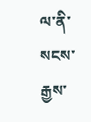ལ་ནི་སངས་རྒྱས་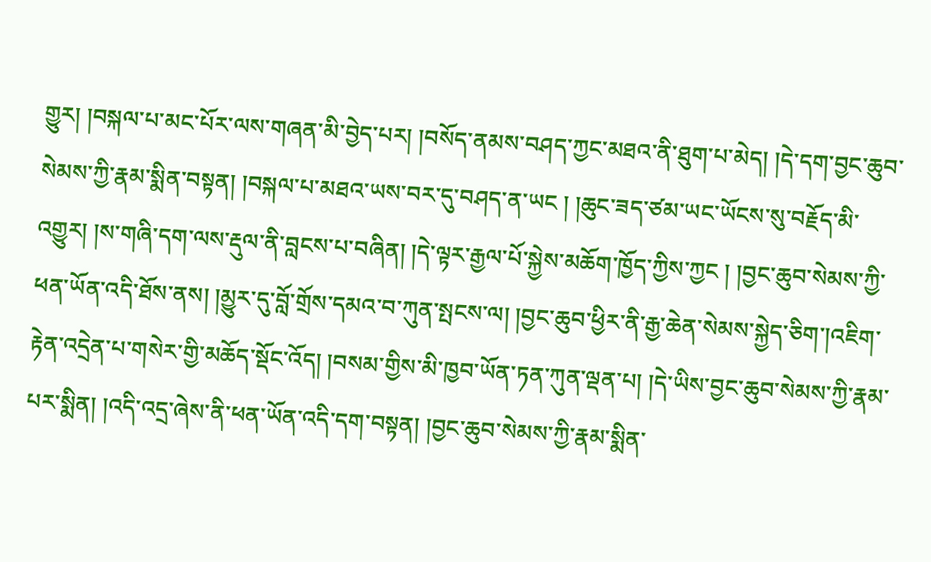གྱུར། །བསྐལ་པ་མང་པོར་ལས་གཞན་མི་བྱེད་པར། །བསོད་ནམས་བཤད་ཀྱང་མཐའ་ནི་ཐུག་པ་མེད། །དེ་དག་བྱང་ཆུབ་སེམས་ཀྱི་རྣམ་སྨིན་བསྟན། །བསྐལ་པ་མཐའ་ཡས་བར་དུ་བཤད་ན་ཡང ། །ཆུང་ཟད་ཙམ་ཡང་ཡོངས་སུ་བརྗོད་མི་འགྱུར། །ས་གཞི་དག་ལས་རྡུལ་ནི་བླངས་པ་བཞིན། །དེ་ལྟར་རྒྱལ་པོ་སྐྱེས་མཆོག་ཁྱོད་ཀྱིས་ཀྱང ། །བྱང་ཆུབ་སེམས་ཀྱི་ཕན་ཡོན་འདི་ཐོས་ནས། །མྱུར་དུ་བློ་གྲོས་དམའ་བ་ཀུན་སྤངས་ལ། །བྱང་ཆུབ་ཕྱིར་ནི་རྒྱ་ཆེན་སེམས་སྐྱེད་ཅིག་།འཇིག་རྟེན་འདྲེན་པ་གསེར་གྱི་མཆོད་སྡོང་འོད། །བསམ་གྱིས་མི་ཁྱབ་ཡོན་ཏན་ཀུན་ལྡན་པ། །དེ་ཡིས་བྱང་ཆུབ་སེམས་ཀྱི་རྣམ་པར་སྨིན། །འདི་འདྲ་ཞེས་ནི་ཕན་ཡོན་འདི་དག་བསྟན། །བྱང་ཆུབ་སེམས་ཀྱི་རྣམ་སྨིན་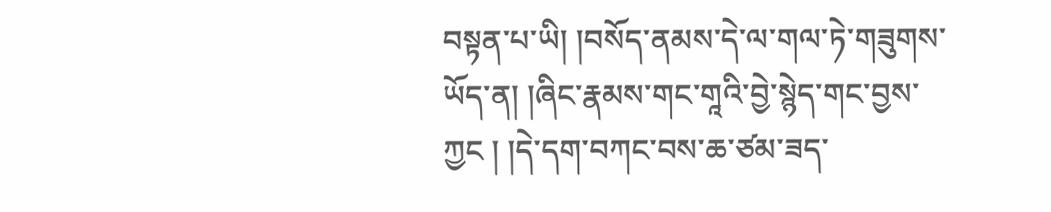བསྟན་པ་ཡི། །བསོད་ནམས་དེ་ལ་གལ་ཏེ་གཟུགས་ཡོད་ན། །ཞིང་རྣམས་གང་གཱའི་བྱེ་སྙེད་གང་བྱས་ཀྱང ། །དེ་དག་བཀང་བས་ཆ་ཙམ་ཟད་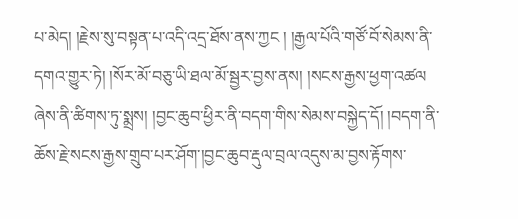པ་མེད། །རྗེས་སུ་བསྟན་པ་འདི་འདྲ་ཐོས་ནས་ཀྱང ། །རྒྱལ་པོའི་གཙོ་བོ་སེམས་ནི་དགའ་གྱུར་ཏེ། །སོར་མོ་བཅུ་ཡི་ཐལ་མོ་སྦྱར་བྱས་ནས། །སངས་རྒྱས་ཕྱག་འཚལ
ཞེས་ནི་ཚིགས་ཏུ་སྨྲས། །བྱང་ཆུབ་ཕྱིར་ནི་བདག་གིས་སེམས་བསྐྱེད་དོ། །བདག་ནི་ཆོས་རྗེ་སངས་རྒྱས་གྲུབ་པར་ཤོག་།བྱང་ཆུབ་རྡུལ་བྲལ་འདུས་མ་བྱས་རྟོགས་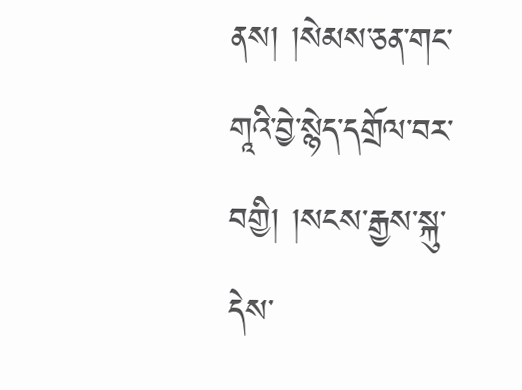ནས། །སེམས་ཅན་གང་གཱའི་བྱེ་སྙེད་དགྲོལ་བར་བགྱི། །སངས་རྒྱས་སྐུ་དེས་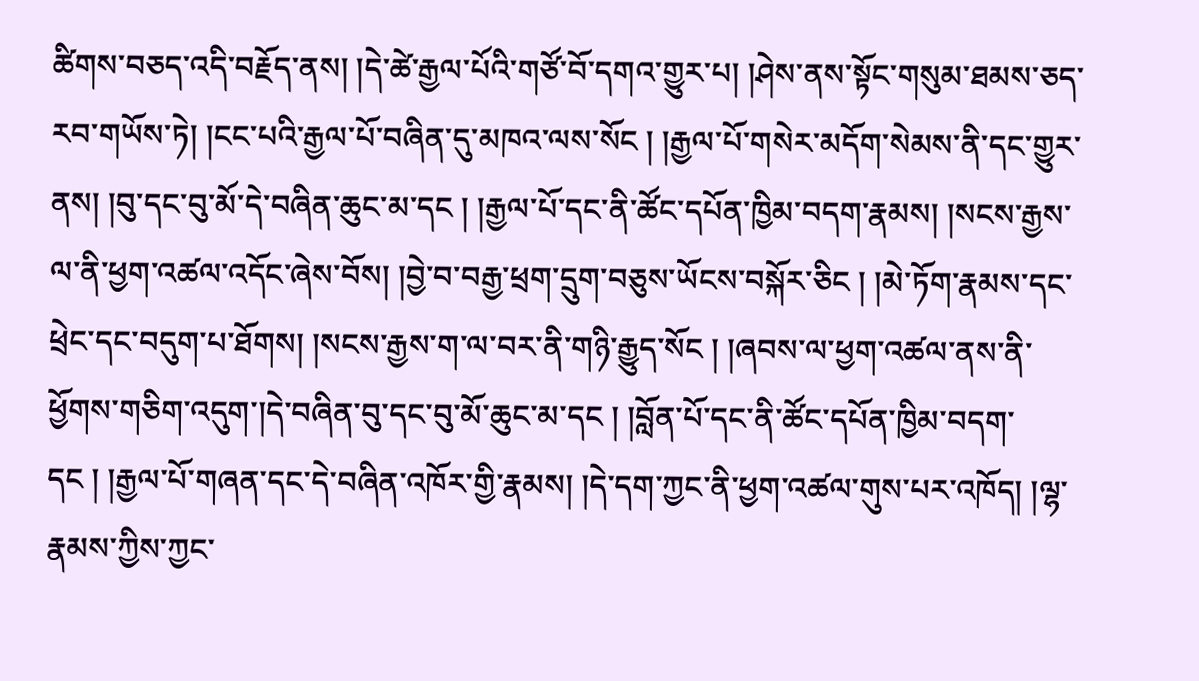ཚིགས་བཅད་འདི་བརྗོད་ནས། །དེ་ཚེ་རྒྱལ་པོའི་གཙོ་བོ་དགའ་གྱུར་པ། །ཤེས་ནས་སྟོང་གསུམ་ཐམས་ཅད་རབ་གཡོས་ཏེ། །ངང་པའི་རྒྱལ་པོ་བཞིན་དུ་མཁའ་ལས་སོང ། །རྒྱལ་པོ་གསེར་མདོག་སེམས་ནི་དང་གྱུར་ནས། །བུ་དང་བུ་མོ་དེ་བཞིན་ཆུང་མ་དང ། །རྒྱལ་པོ་དང་ནི་ཚོང་དཔོན་ཁྱིམ་བདག་རྣམས། །སངས་རྒྱས་ལ་ནི་ཕྱག་འཚལ་འདོང་ཞེས་བོས། །བྱེ་བ་བརྒྱ་ཕྲག་དྲུག་བཅུས་ཡོངས་བསྐོར་ཅིང ། །མེ་ཏོག་རྣམས་དང་ཕྲེང་དང་བདུག་པ་ཐོགས། །སངས་རྒྱས་ག་ལ་བར་ནི་གཉི་རྒྱུད་སོང ། །ཞབས་ལ་ཕྱག་འཚལ་ནས་ནི་ཕྱོགས་གཅིག་འདུག་།དེ་བཞིན་བུ་དང་བུ་མོ་ཆུང་མ་དང ། །བློན་པོ་དང་ནི་ཚོང་དཔོན་ཁྱིམ་བདག་དང ། །རྒྱལ་པོ་གཞན་དང་དེ་བཞིན་འཁོར་གྱི་རྣམས། །དེ་དག་ཀྱང་ནི་ཕྱག་འཚལ་གུས་པར་འཁོད། །ལྷ་རྣམས་ཀྱིས་ཀྱང་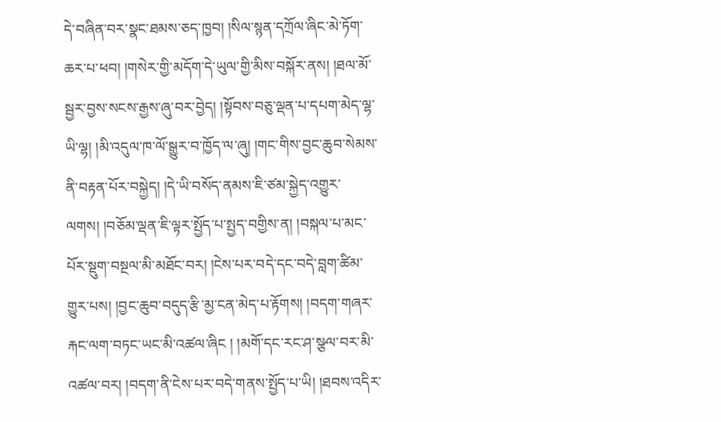དེ་བཞིན་བར་སྣང་ཐམས་ཅད་ཁྱབ། །སིལ་སྙན་དཀྲོལ་ཞིང་མེ་ཏོག་ཆར་པ་ཕབ། །གསེར་གྱི་མདོག་དེ་ཡུལ་གྱི་མིས་བསྐོར་ནས། །ཐལ་མོ་སྦྱར་བྱས་སངས་རྒྱས་ཞུ་བར་བྱེད། །སྟོབས་བཅུ་ལྡན་པ་དཔག་མེད་ལྷ་ཡི་ལྷ། །མི་འདུལ་ཁ་ལོ་སྒྱུར་བ་ཁྱོད་ལ་ཞུ། །གང་གིས་བྱང་ཆུབ་སེམས་ནི་བརྟན་པོར་བསྐྱེད། །དེ་ཡི་བསོད་ནམས་ཇི་ཙམ་སྐྱེད་འགྱུར་ལགས། །བཅོམ་ལྡན་ཇི་ལྟར་སྤྱོད་པ་སྤྱད་བགྱིས་ན། །བསྐལ་པ་མང་པོར་སྡུག་བསྔལ་མི་མཐོང་བར། །ངེས་པར་བདེ་དང་བདེ་བླག་ཚིམ་གྱུར་པས། །བྱང་ཆུབ་བདུད་རྩི་མྱ་ངན་མེད་པ་རྟོགས། །བདག་གཞར་རྐང་ལག་བཏང་ཡང་མི་འཚལ་ཞིང ། །མགོ་དང་རང་ཤ་སྩལ་བར་མི་འཚལ་བར། །བདག་ནི་ངེས་པར་བདེ་གནས་སྤྱོད་པ་ཡི། །ཐབས་འདིར་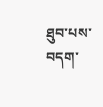ཐུབ་པས་བདག་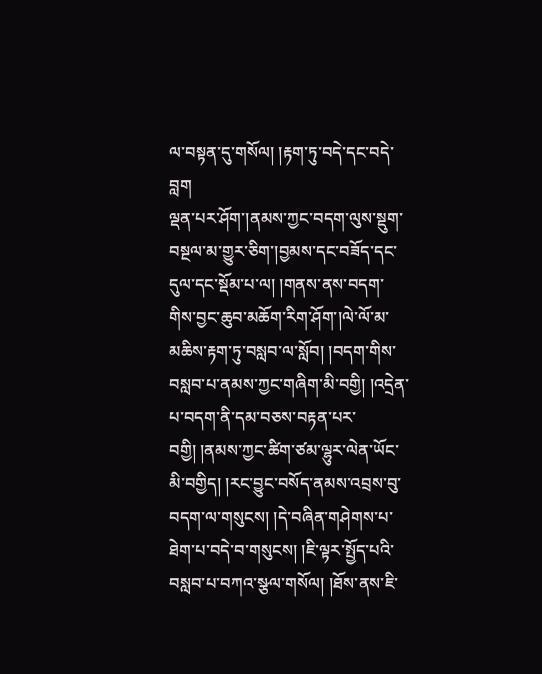ལ་བསྟན་དུ་གསོལ། །རྟག་ཏུ་བདེ་དང་བདེ་བླག
ལྡན་པར་ཤོག་།ནམས་ཀྱང་བདག་ལུས་སྡུག་བསྔལ་མ་གྱུར་ཅིག་།བྱམས་དང་བཟོད་དང་དུལ་དང་སྡོམ་པ་ལ། །གནས་ནས་བདག་གིས་བྱང་ཆུབ་མཆོག་རིག་ཤོག་།ལེ་ལོ་མ་མཆིས་རྟག་ཏུ་བསླབ་ལ་སློབ། །བདག་གིས་བསླབ་པ་ནམས་ཀྱང་གཞིག་མི་བགྱི། །འདྲེན་པ་བདག་ནི་དམ་བཅས་བརྟན་པར་བགྱི། །ནམས་ཀྱང་ཚིག་ཙམ་ལྷུར་ལེན་ཡོང་མི་བགྱིད། །རང་བྱུང་བསོད་ནམས་འབྲས་བུ་བདག་ལ་གསུངས། །དེ་བཞིན་གཤེགས་པ་ཐེག་པ་བདེ་བ་གསུངས། །ཇི་ལྟར་སྤྱོད་པའི་བསླབ་པ་བཀའ་སྩལ་གསོལ། །ཐོས་ནས་ཇི་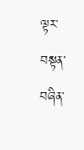ལྟར་བསྟན་བཞིན་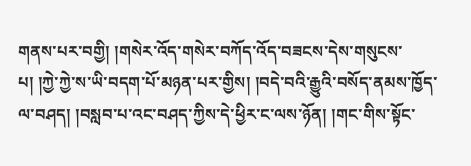གནས་པར་བགྱི། །གསེར་འོད་གསེར་བཀོད་འོད་བཟངས་དེས་གསུངས་པ། །ཀྱེ་ཀྱེ་ས་ཡི་བདག་པོ་མཉན་པར་གྱིས། །བདེ་བའི་རྒྱུའི་བསོད་ནམས་ཁྱོད་ལ་བཤད། །བསླབ་པ་འང་བཤད་ཀྱིས་དེ་ཕྱིར་ང་ལས་ཉོན། །གང་གིས་སྟོང་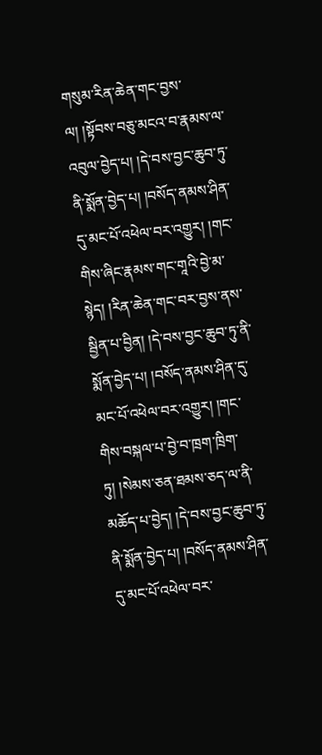གསུམ་རིན་ཆེན་གང་བྱས་ལ། །སྟོབས་བཅུ་མངའ་བ་རྣམས་ལ་འབུལ་བྱེད་པ། །དེ་བས་བྱང་ཆུབ་ཏུ་ནི་སྨོན་བྱེད་པ། །བསོད་ནམས་ཤིན་དུ་མང་པོ་འཕེལ་བར་འགྱུར། །གང་གིས་ཞིང་རྣམས་གང་གཱའི་བྱེ་མ་སྙེད། །རིན་ཆེན་གང་བར་བྱས་ནས་སྦྱིན་པ་བྱིན། །དེ་བས་བྱང་ཆུབ་ཏུ་ནི་སྨོན་བྱེད་པ། །བསོད་ནམས་ཤིན་དུ་མང་པོ་འཕེལ་བར་འགྱུར། །གང་གིས་བསྐལ་པ་བྱེ་བ་ཁྲག་ཁྲིག་ཏུ། །སེམས་ཅན་ཐམས་ཅད་ལ་ནི་མཆོད་པ་བྱེད། །དེ་བས་བྱང་ཆུབ་ཏུ་ནི་སྨོན་བྱེད་པ། །བསོད་ནམས་ཤིན་དུ་མང་པོ་འཕེལ་བར་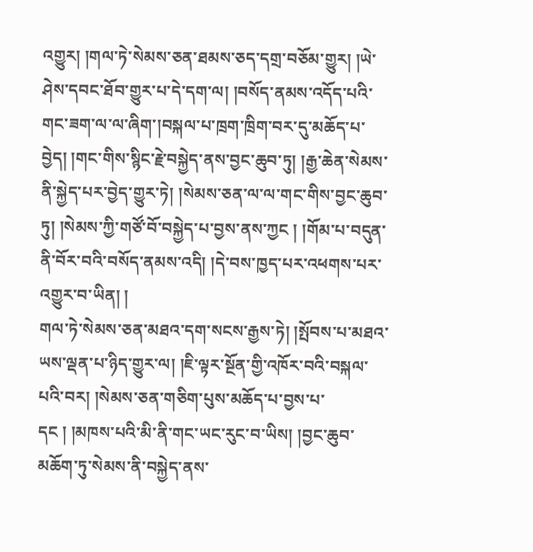འགྱུར། །གལ་ཏེ་སེམས་ཅན་ཐམས་ཅད་དགྲ་བཅོམ་གྱུར། །ཡེ་ཤེས་དབང་ཐོབ་གྱུར་པ་དེ་དག་ལ། །བསོད་ནམས་འདོད་པའི་གང་ཟག་ལ་ལ་ཞིག་།བསྐལ་པ་ཁྲག་ཁྲིག་བར་དུ་མཆོད་པ་བྱེད། །གང་གིས་སྙིང་རྗེ་བསྐྱེད་ནས་བྱང་ཆུབ་ཏུ། །རྒྱ་ཆེན་སེམས་ནི་སྐྱེད་པར་བྱེད་གྱུར་ཏེ། །སེམས་ཅན་ལ་ལ་གང་གིས་བྱང་ཆུབ་ཏུ། །སེམས་ཀྱི་གཙོ་བོ་བསྐྱེད་པ་བྱས་ནས་ཀྱང ། །གོམ་པ་བདུན་ནི་བོར་བའི་བསོད་ནམས་འདི། །དེ་བས་ཁྱད་པར་འཕགས་པར་འགྱུར་བ་ཡིན། །
གལ་ཏེ་སེམས་ཅན་མཐའ་དག་སངས་རྒྱས་ཏེ། །སྤོབས་པ་མཐའ་ཡས་ལྡན་པ་ཉིད་གྱུར་ལ། །ཇི་ལྟར་སྔོན་གྱི་འཁོར་བའི་བསྐལ་པའི་བར། །སེམས་ཅན་གཅིག་པུས་མཆོད་པ་བྱས་པ་དང ། །མཁས་པའི་མི་ནི་གང་ཡང་རུང་བ་ཡིས། །བྱང་ཆུབ་མཆོག་ཏུ་སེམས་ནི་བསྐྱེད་ནས་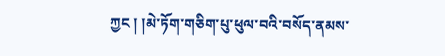ཀྱང ། །མེ་ཏོག་གཅིག་པུ་ཕུལ་བའི་བསོད་ནམས་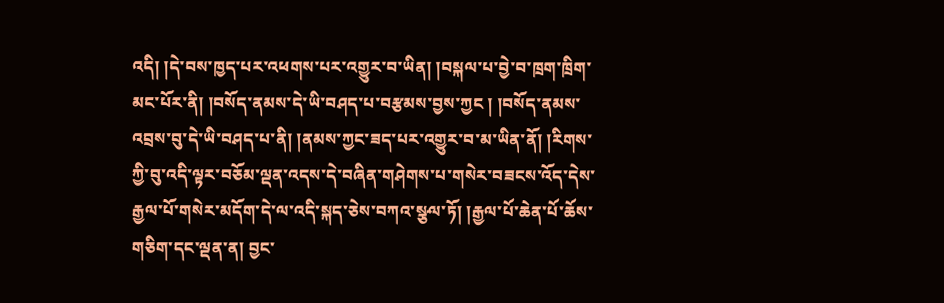འདི། །དེ་བས་ཁྱད་པར་འཕགས་པར་འགྱུར་བ་ཡིན། །བསྐལ་པ་བྱེ་བ་ཁྲག་ཁྲིག་མང་པོར་ནི། །བསོད་ནམས་དེ་ཡི་བཤད་པ་བརྩམས་བྱས་ཀྱང ། །བསོད་ནམས་འབྲས་བུ་དེ་ཡི་བཤད་པ་ནི། །ནམས་ཀྱང་ཟད་པར་འགྱུར་བ་མ་ཡིན་ནོ། །རིགས་ཀྱི་བུ་འདི་ལྟར་བཅོམ་ལྡན་འདས་དེ་བཞིན་གཤེགས་པ་གསེར་བཟངས་འོད་དེས་རྒྱལ་པོ་གསེར་མདོག་དེ་ལ་འདི་སྐད་ཅེས་བཀའ་སྩལ་ཏོ། །རྒྱལ་པོ་ཆེན་པོ་ཆོས་གཅིག་དང་ལྡན་ན། བྱང་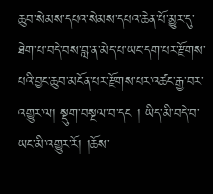ཆུབ་སེམས་དཔའ་སེམས་དཔའ་ཆེན་པོ་མྱུར་དུ་ཐེག་པ་བདེ་བས་བླ་ན་མེད་པ་ཡང་དག་པར་རྫོགས་པའི་བྱང་ཆུབ་མངོན་པར་རྫོགས་པར་འཚང་རྒྱ་བར་འགྱུར་ལ། སྡུག་བསྔལ་བ་དང ། ཡིད་མི་བདེ་བ་ཡང་མི་འགྱུར་རོ། །ཆོས་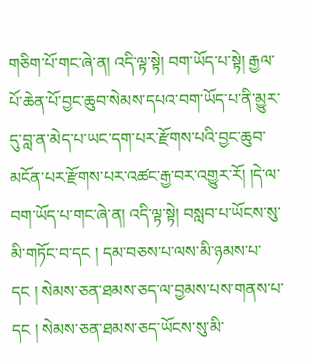གཅིག་པོ་གང་ཞེ་ན། འདི་ལྟ་སྟེ། བག་ཡོད་པ་སྟེ། རྒྱལ་པོ་ཆེན་པོ་བྱང་ཆུབ་སེམས་དཔའ་བག་ཡོད་པ་ནི་མྱུར་དུ་བླ་ན་མེད་པ་ཡང་དག་པར་རྫོགས་པའི་བྱང་ཆུབ་མངོན་པར་རྫོགས་པར་འཚང་རྒྱ་བར་འགྱུར་རོ། །དེ་ལ་བག་ཡོད་པ་གང་ཞེ་ན། འདི་ལྟ་སྟེ། བསླབ་པ་ཡོངས་སུ་མི་གཏོང་བ་དང ། དམ་བཅས་པ་ལས་མི་ཉམས་པ་དང ། སེམས་ཅན་ཐམས་ཅད་ལ་བྱམས་པས་གནས་པ་དང ། སེམས་ཅན་ཐམས་ཅད་ཡོངས་སུ་མི་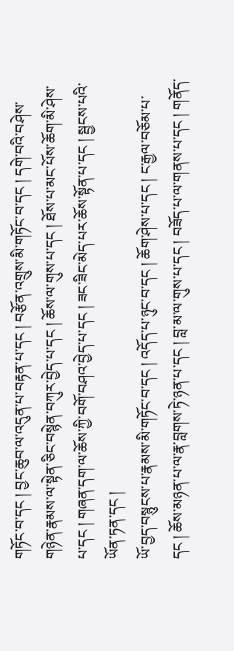གཏོང་བ་དང ། བྱང་ཆུབ་ལ་འདུན་པ་བརྟན་པ་དང ། བརྩོན་འགྲུས་མི་གཏོང་བ་དང ། དགེ་བའི་བཤེས་གཉེན་རྣམས་ལ་སྟེན་ཅིང་བསྙེན་བཀུར་བྱེད་པ་དང ། ཆོས་ལ་གུས་པ་དང ། ཐོས་པ་མང་པོས་ཆོག་མི་ཤེས་པ་དང ། གཞན་དག་ལ་ཆོས་ཀྱི་བགོ་བཤའ་བྱེད་པ་དང ། ཟང་ཟིང་མེད་པར་ཆོས་སྟོན་པ་དང ། སྦྱངས་པའི་ཡོན་ཏན་དང །
ཡོ་བྱད་བསྙུངས་པ་རྣམས་མི་གཏོང་བ་དང ། འདོད་པ་ཉུང་བ་དང ། ཆོག་ཤེས་པ་དང ། ང་རྒྱལ་བཅོམ་པ་དང ། ཆོས་མཉན་པ་ལ་རྣ་བླགས་ཏེ་ཉན་པ་དང ། བླ་མ་ལ་གུས་པ་དང ། བཟོད་པ་ལ་གནས་པ་དང ། གནོད་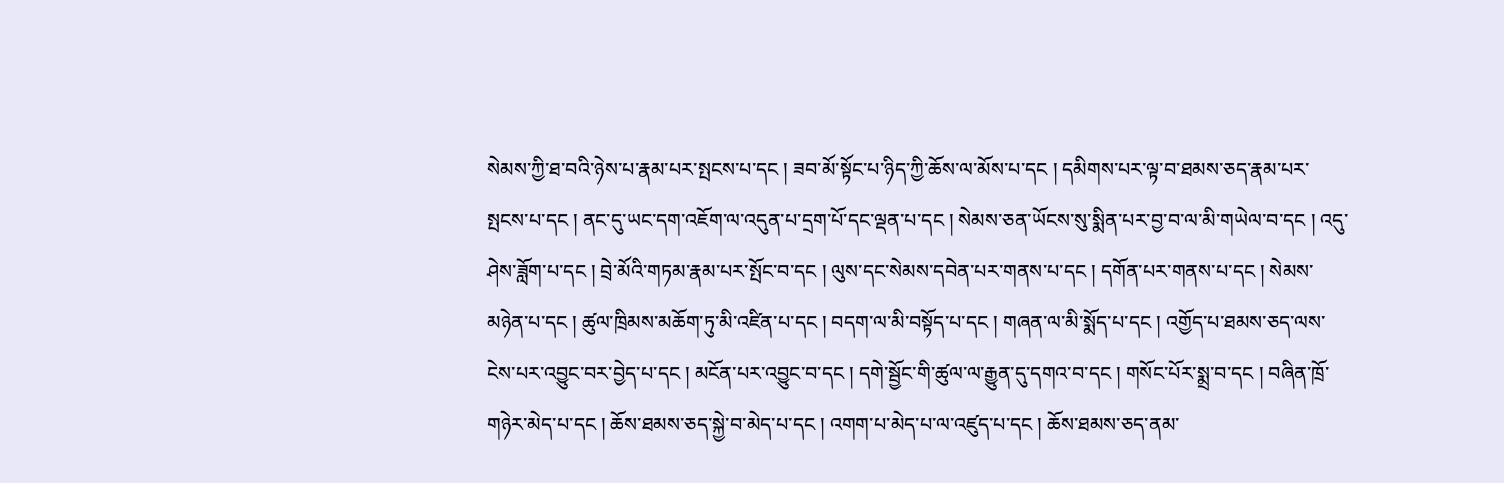སེམས་ཀྱི་ཐ་བའི་ཉེས་པ་རྣམ་པར་སྤངས་པ་དང ། ཟབ་མོ་སྟོང་པ་ཉིད་ཀྱི་ཆོས་ལ་མོས་པ་དང ། དམིགས་པར་ལྟ་བ་ཐམས་ཅད་རྣམ་པར་སྤངས་པ་དང ། ནང་དུ་ཡང་དག་འཇོག་ལ་འདུན་པ་དྲག་པོ་དང་ལྡན་པ་དང ། སེམས་ཅན་ཡོངས་སུ་སྨིན་པར་བྱ་བ་ལ་མི་གཡེལ་བ་དང ། འདུ་ཤེས་ཟློག་པ་དང ། བྲེ་མོའི་གཏམ་རྣམ་པར་སྤོང་བ་དང ། ལུས་དང་སེམས་དབེན་པར་གནས་པ་དང ། དགོན་པར་གནས་པ་དང ། སེམས་མཉེན་པ་དང ། ཚུལ་ཁྲིམས་མཆོག་ཏུ་མི་འཛིན་པ་དང ། བདག་ལ་མི་བསྟོད་པ་དང ། གཞན་ལ་མི་སྨོད་པ་དང ། འགྱོད་པ་ཐམས་ཅད་ལས་ངེས་པར་འབྱུང་བར་བྱེད་པ་དང ། མངོན་པར་འབྱུང་བ་དང ། དགེ་སྦྱོང་གི་ཚུལ་ལ་རྒྱུན་དུ་དགའ་བ་དང ། གསོང་པོར་སྨྲ་བ་དང ། བཞིན་ཁྲོ་གཉེར་མེད་པ་དང ། ཆོས་ཐམས་ཅད་སྐྱེ་བ་མེད་པ་དང ། འགག་པ་མེད་པ་ལ་འཛུད་པ་དང ། ཆོས་ཐམས་ཅད་ནམ་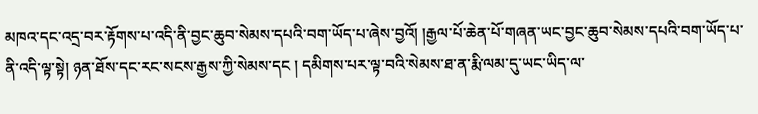མཁའ་དང་འདྲ་བར་རྟོགས་པ་འདི་ནི་བྱང་ཆུབ་སེམས་དཔའི་བག་ཡོད་པ་ཞེས་བྱའོ། །རྒྱལ་པོ་ཆེན་པོ་གཞན་ཡང་བྱང་ཆུབ་སེམས་དཔའི་བག་ཡོད་པ་ནི་འདི་ལྟ་སྟེ། ཉན་ཐོས་དང་རང་སངས་རྒྱས་ཀྱི་སེམས་དང ། དམིགས་པར་ལྟ་བའི་སེམས་ཐ་ན་རྨི་ལམ་དུ་ཡང་ཡིད་ལ་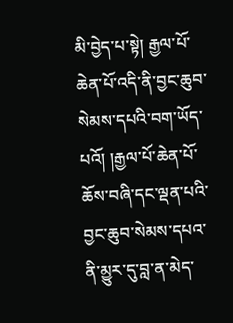མི་བྱེད་པ་སྟེ། རྒྱལ་པོ་ཆེན་པོ་འདི་ནི་བྱང་ཆུབ་སེམས་དཔའི་བག་ཡོད་པའོ། །རྒྱལ་པོ་ཆེན་པོ་ཆོས་བཞི་དང་ལྡན་པའི་བྱང་ཆུབ་སེམས་དཔའ་ནི་མྱུར་དུ་བླ་ན་མེད་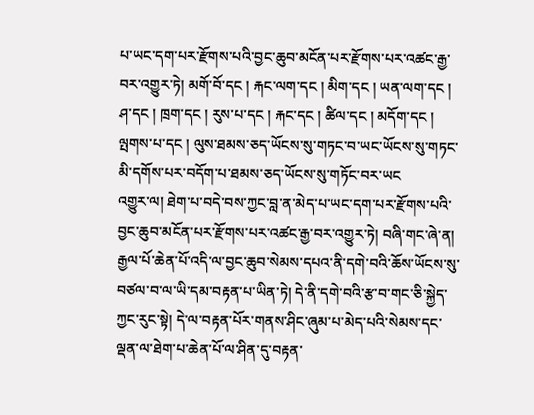པ་ཡང་དག་པར་རྫོགས་པའི་བྱང་ཆུབ་མངོན་པར་རྫོགས་པར་འཚང་རྒྱ་བར་འགྱུར་ཏེ། མགོ་བོ་དང ། རྐང་ལག་དང ། མིག་དང ། ཡན་ལག་དང ། ཤ་དང ། ཁྲག་དང ། རུས་པ་དང ། རྐང་དང ། ཚིལ་དང ། མདོག་དང ། ལྤགས་པ་དང ། ལུས་ཐམས་ཅད་ཡོངས་སུ་གཏང་བ་ཡང་ཡོངས་སུ་གཏང་མི་དགོས་པར་བདོག་པ་ཐམས་ཅད་ཡོངས་སུ་གཏོང་བར་ཡང
འགྱུར་ལ། ཐེག་པ་བདེ་བས་ཀྱང་བླ་ན་མེད་པ་ཡང་དག་པར་རྫོགས་པའི་བྱང་ཆུབ་མངོན་པར་རྫོགས་པར་འཚང་རྒྱ་བར་འགྱུར་ཏེ། བཞི་གང་ཞེ་ན། རྒྱལ་པོ་ཆེན་པོ་འདི་ལ་བྱང་ཆུབ་སེམས་དཔའ་ནི་དགེ་བའི་ཆོས་ཡོངས་སུ་བཙལ་བ་ལ་ཡི་དམ་བརྟན་པ་ཡིན་ཏེ། དེ་ནི་དགེ་བའི་རྩ་བ་གང་ཅི་སྐྱེད་ཀྱང་རུང་སྟེ། དེ་ལ་བརྟན་པོར་གནས་ཤིང་ཞུམ་པ་མེད་པའི་སེམས་དང་ལྡན་ལ་ཐེག་པ་ཆེན་པོ་ལ་ཤིན་དུ་བརྟན་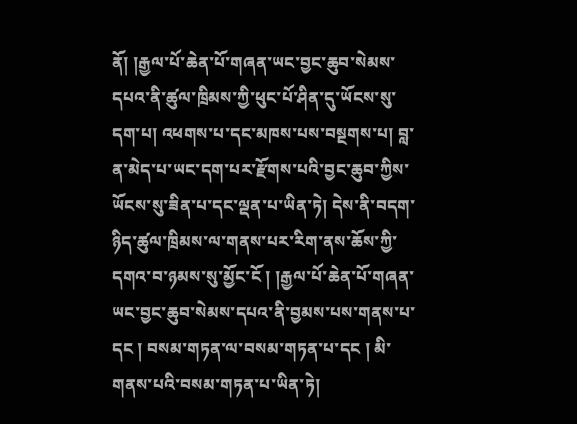ནོ། །རྒྱལ་པོ་ཆེན་པོ་གཞན་ཡང་བྱང་ཆུབ་སེམས་དཔའ་ནི་ཚུལ་ཁྲིམས་ཀྱི་ཕུང་པོ་ཤིན་དུ་ཡོངས་སུ་དག་པ། འཕགས་པ་དང་མཁས་པས་བསྔགས་པ། བླ་ན་མེད་པ་ཡང་དག་པར་རྫོགས་པའི་བྱང་ཆུབ་ཀྱིས་ཡོངས་སུ་ཟིན་པ་དང་ལྡན་པ་ཡིན་ཏེ། དེས་ནི་བདག་ཉིད་ཚུལ་ཁྲིམས་ལ་གནས་པར་རིག་ནས་ཆོས་ཀྱི་དགའ་བ་ཉམས་སུ་མྱོང་ངོ ། །རྒྱལ་པོ་ཆེན་པོ་གཞན་ཡང་བྱང་ཆུབ་སེམས་དཔའ་ནི་བྱམས་པས་གནས་པ་དང ། བསམ་གཏན་ལ་བསམ་གཏན་པ་དང ། མི་གནས་པའི་བསམ་གཏན་པ་ཡིན་ཏེ།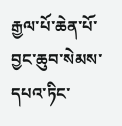རྒྱལ་པོ་ཆེན་པོ་བྱང་ཆུབ་སེམས་དཔའ་ཏིང་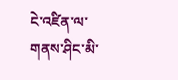ངེ་འཛིན་ལ་གནས་ཤིང་མི་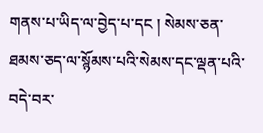གནས་པ་ཡིད་ལ་བྱེད་པ་དང ། སེམས་ཅན་ཐམས་ཅད་ལ་སྙོམས་པའི་སེམས་དང་ལྡན་པའི་བདེ་བར་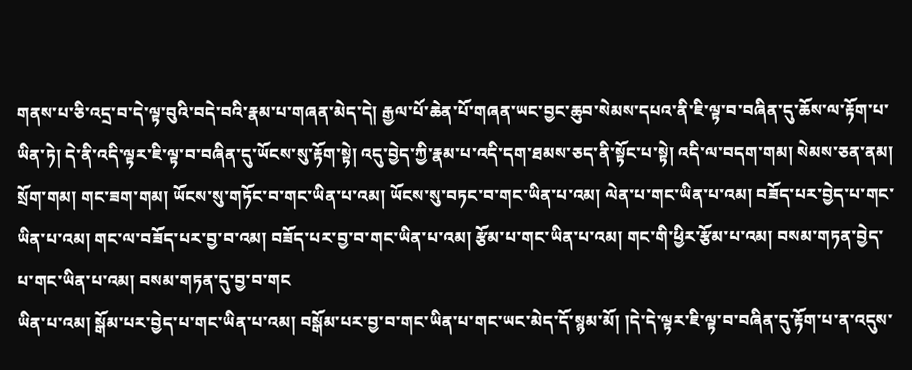གནས་པ་ཅི་འདྲ་བ་དེ་ལྟ་བུའི་བདེ་བའི་རྣམ་པ་གཞན་མེད་དེ། རྒྱལ་པོ་ཆེན་པོ་གཞན་ཡང་བྱང་ཆུབ་སེམས་དཔའ་ནི་ཇི་ལྟ་བ་བཞིན་དུ་ཆོས་ལ་རྟོག་པ་ཡིན་ཏེ། དེ་ནི་འདི་ལྟར་ཇི་ལྟ་བ་བཞིན་དུ་ཡོངས་སུ་རྟོག་སྟེ། འདུ་བྱེད་ཀྱི་རྣམ་པ་འདི་དག་ཐམས་ཅད་ནི་སྟོང་པ་སྟེ། འདི་ལ་བདག་གམ། སེམས་ཅན་ནམ། སྲོག་གམ། གང་ཟག་གམ། ཡོངས་སུ་གཏོང་བ་གང་ཡིན་པ་འམ། ཡོངས་སུ་བཏང་བ་གང་ཡིན་པ་འམ། ལེན་པ་གང་ཡིན་པ་འམ། བཟོད་པར་བྱེད་པ་གང་ཡིན་པ་འམ། གང་ལ་བཟོད་པར་བྱ་བ་འམ། བཟོད་པར་བྱ་བ་གང་ཡིན་པ་འམ། རྩོམ་པ་གང་ཡིན་པ་འམ། གང་གི་ཕྱིར་རྩོམ་པ་འམ། བསམ་གཏན་བྱེད་པ་གང་ཡིན་པ་འམ། བསམ་གཏན་དུ་བྱ་བ་གང
ཡིན་པ་འམ། སྒོམ་པར་བྱེད་པ་གང་ཡིན་པ་འམ། བསྒོམ་པར་བྱ་བ་གང་ཡིན་པ་གང་ཡང་མེད་དོ་སྙམ་མོ། །དེ་དེ་ལྟར་ཇི་ལྟ་བ་བཞིན་དུ་རྟོག་པ་ན་འདུས་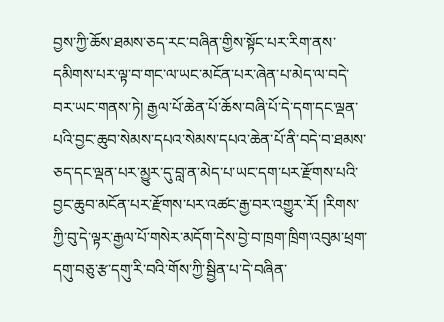བྱས་ཀྱི་ཆོས་ཐམས་ཅད་རང་བཞིན་གྱིས་སྟོང་པར་རིག་ནས་དམིགས་པར་ལྟ་བ་གང་ལ་ཡང་མངོན་པར་ཞེན་པ་མེད་ལ་བདེ་བར་ཡང་གནས་ཏེ། རྒྱལ་པོ་ཆེན་པོ་ཆོས་བཞི་པོ་དེ་དག་དང་ལྡན་པའི་བྱང་ཆུབ་སེམས་དཔའ་སེམས་དཔའ་ཆེན་པོ་ནི་བདེ་བ་ཐམས་ཅད་དང་ལྡན་པར་མྱུར་དུ་བླ་ན་མེད་པ་ཡང་དག་པར་རྫོགས་པའི་བྱང་ཆུབ་མངོན་པར་རྫོགས་པར་འཚང་རྒྱ་བར་འགྱུར་རོ། །རིགས་ཀྱི་བུ་དེ་ལྟར་རྒྱལ་པོ་གསེར་མདོག་དེས་བྱེ་བ་ཁྲག་ཁྲིག་འབུམ་ཕྲག་དགུ་བཅུ་རྩ་དགུ་རི་བའི་གོས་ཀྱི་སྦྱིན་པ་དེ་བཞིན་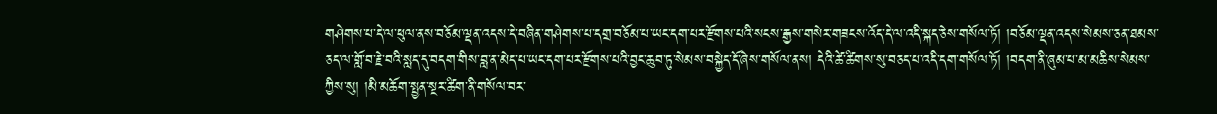གཤེགས་པ་དེ་ལ་ཕུལ་ནས་བཅོམ་ལྡན་འདས་དེ་བཞིན་གཤེགས་པ་དགྲ་བཅོམ་པ་ཡང་དག་པར་རྫོགས་པའི་སངས་རྒྱས་གསེར་གཟངས་འོད་དེ་ལ་འདི་སྐད་ཅེས་གསོལ་ཏོ། །བཅོམ་ལྡན་འདས་སེམས་ཅན་ཐམས་ཅད་ལ་གློ་བ་རྗེ་བའི་སླད་དུ་བདག་གིས་བླ་ན་མེད་པ་ཡང་དག་པར་རྫོགས་པའི་བྱང་ཆུབ་ཏུ་སེམས་བསྐྱེད་དོ་ཞེས་གསོལ་ནས། དེའི་ཚེ་ཚིགས་སུ་བཅད་པ་འདི་དག་གསོལ་ཏོ། །བདག་ནི་ཞུམ་པ་མ་མཆིས་སེམས་ཀྱིས་སུ། །མི་མཆོག་སྤྱན་སྔར་ཚིག་ནི་གསོལ་བར་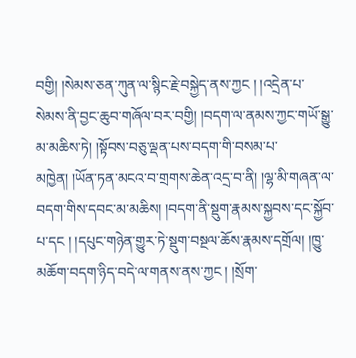བགྱི། །སེམས་ཅན་ཀུན་ལ་སྙིང་རྗེ་བསྐྱེད་ནས་ཀྱང ། །འདྲེན་པ་སེམས་ནི་བྱང་ཆུབ་གཞོལ་བར་བགྱི། །བདག་ལ་ནམས་ཀྱང་གཡོ་སྒྱུ་མ་མཆིས་ཏེ། །སྟོབས་བཅུ་ལྡན་པས་བདག་གི་བསམ་པ་མཁྱེན། །ཡོན་ཏན་མངའ་བ་གྲགས་ཆེན་འདྲ་བ་ནི། །ལྷ་མི་གཞན་ལ་བདག་གིས་དབང་མ་མཆིས། །བདག་ནི་སྡུག་རྣམས་སྐྱབས་དང་སྐྱོབ་པ་དང ། །དཔུང་གཉེན་གྱུར་ཏེ་སྡུག་བསྔལ་ཆོས་རྣམས་དགྲོལ། །ཁྱུ་མཆོག་བདག་ཉིད་བདེ་ལ་གནས་ནས་ཀྱང ། །སྲོག་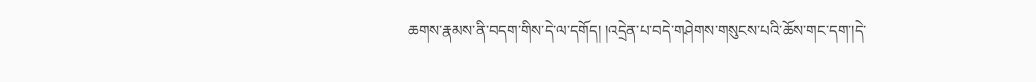ཆགས་རྣམས་ནི་བདག་གིས་དེ་ལ་དགོད། །འདྲེན་པ་བདེ་གཤེགས་གསུངས་པའི་ཆོས་གང་དག་།དེ་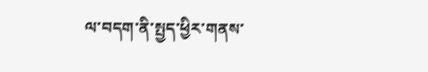ལ་བདག་ནི་སྤྱད་ཕྱིར་གནས་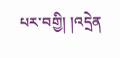པར་བགྱི། །འདྲེན